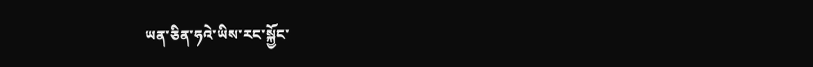ཡན་ཅིན་ཧའེ་ཡིས་རང་སྐྱོང་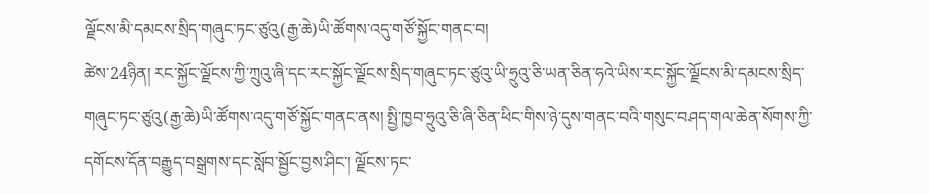ལྗོངས་མི་དམངས་སྲིད་གཞུང་ཏང་ཙུའུ(རྒྱ་ཆེ)ཡི་ཚོགས་འདུ་གཙོ་སྐྱོང་གནང་བ།
ཚེས་24ཉིན། རང་སྐྱོང་ལྗོངས་ཀྱི་ཀྲུའུ་ཞི་དང་རང་སྐྱོང་ལྗོངས་སྲིད་གཞུང་ཏང་ཙུའུ་ཡི་ཧྲུའུ་ཅི་ཡན་ཅིན་ཧའེ་ཡིས་རང་སྐྱོང་ལྗོངས་མི་དམངས་སྲིད་གཞུང་ཏང་ཙུའུ(རྒྱ་ཆེ)ཡི་ཚོགས་འདུ་གཙོ་སྐྱོང་གནང་ནས། སྤྱི་ཁྱབ་ཧྲུའུ་ཅི་ཞི་ཅིན་ཕིང་གིས་ཉེ་དུས་གནང་བའི་གསུང་བཤད་གལ་ཆེན་སོགས་ཀྱི་དགོངས་དོན་བརྒྱུད་བསྒྲགས་དང་སློབ་སྦྱོང་བྱས་ཤིང་། ལྗོངས་ཏང་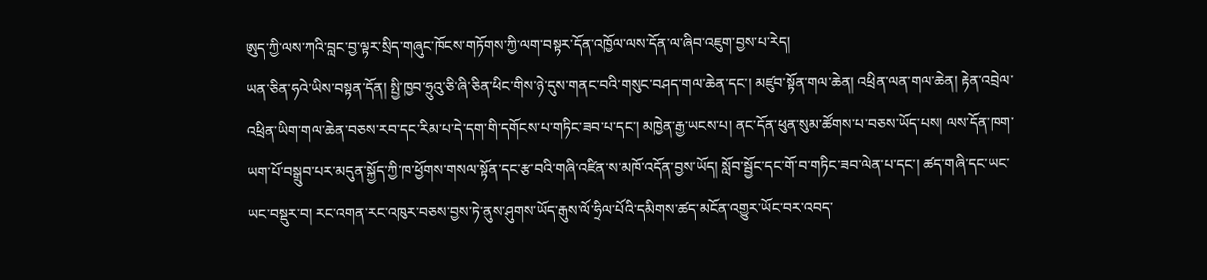ཨུད་ཀྱི་ལས་ཀའི་བླང་བྱ་ལྟར་སྲིད་གཞུང་ཁོངས་གཏོགས་ཀྱི་ལག་བསྟར་དོན་འཁྱོལ་ལས་དོན་ལ་ཞིབ་འཇུག་བྱས་པ་རེད།
ཡན་ཅིན་ཧའེ་ཡིས་བསྟན་དོན། སྤྱི་ཁྱབ་ཧྲུའུ་ཅི་ཞི་ཅིན་ཕིང་གིས་ཉེ་དུས་གནང་བའི་གསུང་བཤད་གལ་ཆེན་དང་། མཛུབ་སྟོན་གལ་ཆེན། འཕྲིན་ལན་གལ་ཆེན། རྟེན་འབྲེལ་འཕྲིན་ཡིག་གལ་ཆེན་བཅས་རབ་དང་རིམ་པ་དེ་དག་གི་དགོངས་པ་གཏིང་ཟབ་པ་དང་། མཁྱེན་རྒྱ་ཡངས་པ། ནང་དོན་ཕུན་སུམ་ཚོགས་པ་བཅས་ཡོད་པས། ལས་དོན་ཁག་ཡག་པོ་བསྒྲུབ་པར་མདུན་སྐྱོད་ཀྱི་ཁ་ཕྱོགས་གསལ་སྟོན་དང་རྩ་བའི་གཞི་འཛིན་ས་མཁོ་འདོན་བྱས་ཡོད། སློབ་སྦྱོང་དང་གོ་བ་གཏིང་ཟབ་ལེན་པ་དང་། ཚད་གཞི་དང་ཡང་ཡང་བསྡུར་བ། རང་འགན་རང་འཁུར་བཅས་བྱས་ཏེ་ནུས་ཤུགས་ཡོད་རྒུས་ལོ་ཧྲིལ་པོའི་དམིགས་ཚད་མངོན་འགྱུར་ཡོང་བར་འབད་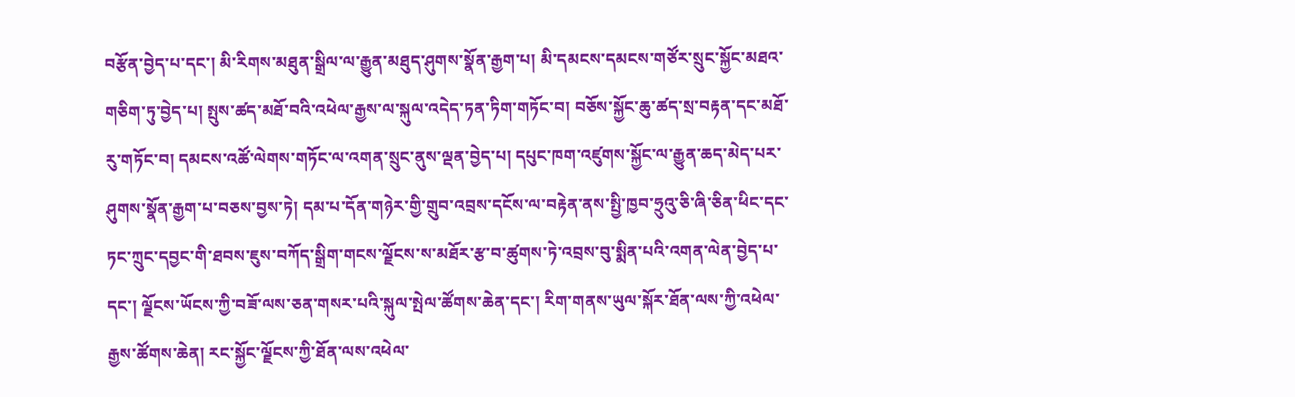བརྩོན་བྱེད་པ་དང་། མི་རིགས་མཐུན་སྒྲིལ་ལ་རྒྱུན་མཐུད་ཤུགས་སྣོན་རྒྱག་པ། མི་དམངས་དམངས་གཙོར་སྲུང་སྐྱོང་མཐའ་གཅིག་ཏུ་བྱེད་པ། སྤུས་ཚད་མཐོ་བའི་འཕེལ་རྒྱས་ལ་སྐུལ་འདེད་ཏན་ཏིག་གཏོང་བ། བཅོས་སྐྱོང་ཆུ་ཚད་སྲ་བརྟན་དང་མཐོ་རུ་གཏོང་བ། དམངས་འཚོ་ལེགས་གཏོང་ལ་འགན་སྲུང་ནུས་ལྡན་བྱེད་པ། དཔུང་ཁག་འཛུགས་སྐྱོང་ལ་རྒྱུན་ཆད་མེད་པར་ཤུགས་སྣོན་རྒྱག་པ་བཅས་བྱས་ཏེ། དམ་པ་དོན་གཉེར་གྱི་གྲུབ་འབྲས་དངོས་ལ་བརྟེན་ནས་སྤྱི་ཁྱབ་ཧྲུའུ་ཅི་ཞི་ཅིན་ཕིང་དང་ཏང་ཀྲུང་དབྱང་གི་ཐབས་ཇུས་བཀོད་སྒྲིག་གངས་ལྗོངས་ས་མཐོར་རྩ་བ་ཚུགས་ཏེ་འབྲས་བུ་སྨིན་པའི་འགན་ལེན་བྱེད་པ་དང་། ལྗོངས་ཡོངས་ཀྱི་བཟོ་ལས་ཅན་གསར་པའི་སྐུལ་སྤེལ་ཚོགས་ཆེན་དང་། རིག་གནས་ཡུལ་སྐོར་ཐོན་ལས་ཀྱི་འཕེལ་རྒྱས་ཚོགས་ཆེན། རང་སྐྱོང་ལྗོངས་ཀྱི་ཐོན་ལས་འཕེལ་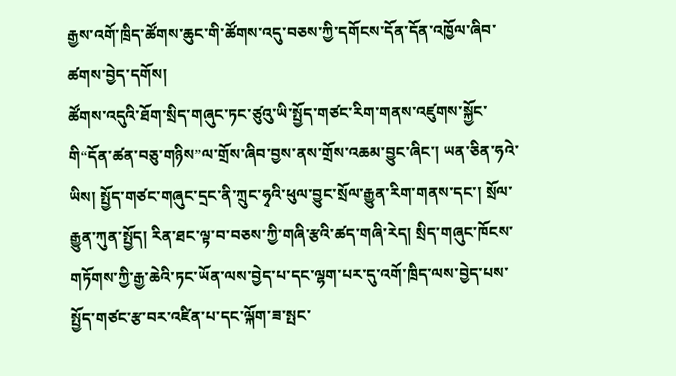རྒྱས་འགོ་ཁྲིད་ཚོགས་ཆུང་གི་ཚོགས་འདུ་བཅས་ཀྱི་དགོངས་དོན་དོན་འཁྱོལ་ཞིབ་ཚགས་བྱེད་དགོས།
ཚོགས་འདུའི་ཐོག་སྲིད་གཞུང་ཏང་ཙུའུ་ཡི་སྤྱོད་གཙང་རིག་གནས་འཛུགས་སྐྱོང་གི“དོན་ཚན་བཅུ་གཉིས”ལ་གྲོས་ཞིབ་བྱས་ནས་གྲོས་འཆམ་བྱུང་ཞིང་། ཡན་ཅིན་ཧའེ་ཡིས། སྤྱོད་གཙང་གཞུང་དྲང་ནི་ཀྲུང་ཧྭའི་ཕུལ་བྱུང་སྲོལ་རྒྱུན་རིག་གནས་དང་། སྲོལ་རྒྱུན་ཀུན་སྤྱོད། རིན་ཐང་ལྟ་བ་བཅས་ཀྱི་གཞི་རྩའི་ཚད་གཞི་རེད། སྲིད་གཞུང་ཁོངས་གཏོགས་ཀྱི་རྒྱ་ཆེའི་ཏང་ཡོན་ལས་བྱེད་པ་དང་ལྷག་པར་དུ་འགོ་ཁྲིད་ལས་བྱེད་པས་སྤྱོད་གཙང་རྩ་བར་འཛིན་པ་དང་ལྐོག་ཟ་སྤང་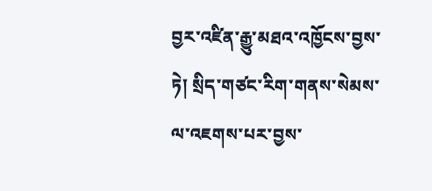བྱར་འཛིན་རྒྱུ་མཐའ་འཁྱོངས་བྱས་ཏེ། སྲིད་གཙང་རིག་གནས་སེམས་ལ་འཇགས་པར་བྱས་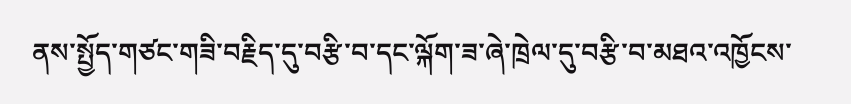ནས་སྤྱོད་གཙང་གཟི་བརྗིད་དུ་བརྩི་བ་དང་ལྐོག་ཟ་ཞེ་ཁྲེལ་དུ་བརྩི་བ་མཐའ་འཁྱོངས་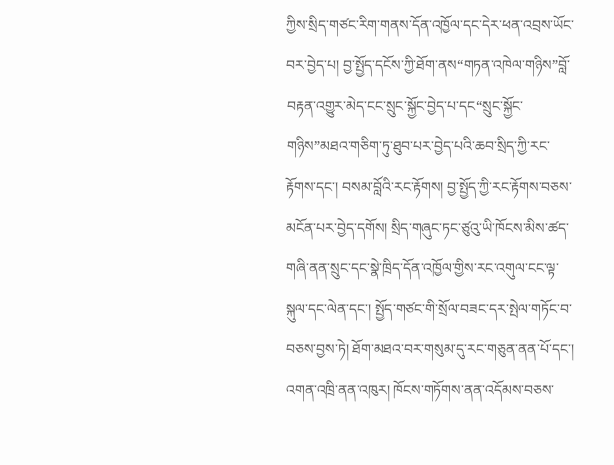ཀྱིས་སྲིད་གཙང་རིག་གནས་དོན་འཁྱོལ་དང་དེར་ཕན་འབྲས་ཡོང་བར་བྱེད་པ། བྱ་སྤྱོད་དངོས་ཀྱི་ཐོག་ནས“གཏན་འཁེལ་གཉིས”བློ་བརྟན་འགྱུར་མེད་ངང་སྲུང་སྐྱོང་བྱེད་པ་དང“སྲུང་སྐྱོང་གཉིས”མཐའ་གཅིག་ཏུ་ཐུབ་པར་བྱེད་པའི་ཆབ་སྲིད་ཀྱི་རང་རྟོགས་དང་། བསམ་བློའི་རང་རྟོགས། བྱ་སྤྱོད་ཀྱི་རང་རྟོགས་བཅས་མངོན་པར་བྱེད་དགོས། སྲིད་གཞུང་ཏང་ཙུའུ་ཡི་ཁོངས་མིས་ཚད་གཞི་ནན་སྲུང་དང་སྣེ་ཁྲིད་དོན་འཁྱོལ་གྱིས་རང་འགུལ་ངང་ལྟ་སྐུལ་དང་ལེན་དང་། སྤྱོད་གཙང་གི་སྲོལ་བཟང་དར་སྤེལ་གཏོང་བ་བཅས་བྱས་ཏེ། ཐོག་མཐའ་བར་གསུམ་དུ་རང་གཅུན་ནན་པོ་དང་། འགན་འཁྲི་ནན་འཁུར། ཁོངས་གཏོགས་ནན་འདོམས་བཅས་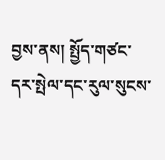བྱས་ནས། སྤྱོད་གཙང་དར་སྤེལ་དང་རུལ་སུངས་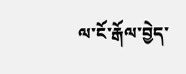ལ་ངོ་རྒོལ་བྱེད་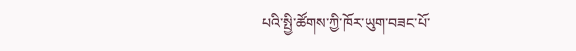པའི་སྤྱི་ཚོགས་ཀྱི་ཁོར་ཡུག་བཟང་པོ་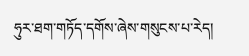ཧུར་ཐག་གཏོད་དགོས་ཞེས་གསུངས་པ་རེད།